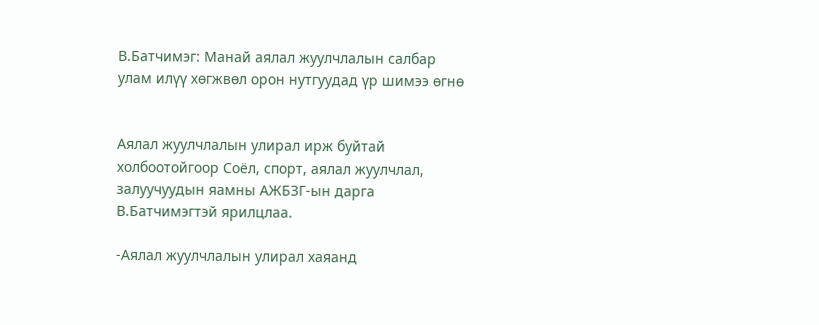В.Батчимэг: Манай аялал жуулчлалын салбар улам илүү хөгжвөл орон нутгуудад үр шимээ өгнө


Аялал жуулчлалын улирал ирж буйтай холбоотойгоор Соёл, спорт, аялал жуулчлал, залуучуудын яамны АЖБЗГ-ын дарга В.Батчимэгтэй ярилцлаа.

-Аялал жуулчлалын улирал хаяанд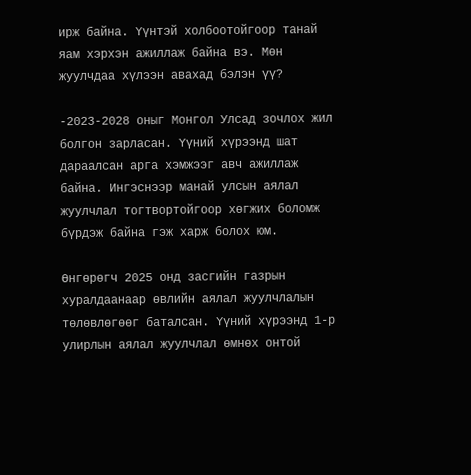ирж байна. Үүнтэй холбоотойгоор танай яам хэрхэн ажиллаж байна вэ. Мөн жуулчдаа хүлээн авахад бэлэн үү?

-2023-2028 оныг Монгол Улсад зочлох жил болгон зарласан. Үүний хүрээнд шат дараалсан арга хэмжээг авч ажиллаж байна. Ингэснээр манай улсын аялал жуулчлал тогтвортойгоор хөгжих боломж бүрдэж байна гэж харж болох юм.

Өнгөрөгч 2025 онд засгийн газрын хуралдаанаар өвлийн аялал жуулчлалын төлөвлөгөөг баталсан. Үүний хүрээнд 1-р улирлын аялал жуулчлал өмнөх онтой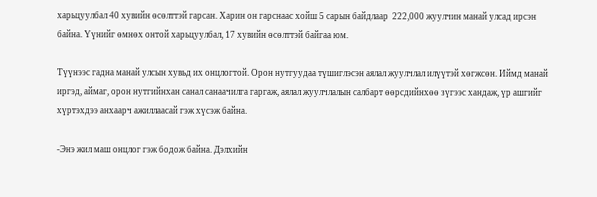харьцуулбал 40 хувийн өсөлттэй гарсан. Харин он гарснаас хойш 5 сарын байдлаар  222,000 жуулчин манай улсад ирсэн байна. Үүнийг өмнөх онтой харьцуулбал, 17 хувийн өсөлттэй байгаа юм.

Түүнээс гадна манай улсын хувьд их онцлогтой. Орон нутгуудаа түшиглэсэн аялал жуулчлал илүүтэй хөгжсөн. Иймд манай иргэд, аймаг, орон нутгийнхан санал санаачилга гаргаж, аялал жуулчлалын салбарт өөрсдийнхөө зүгээс хандаж, үр ашгийг хүртэхдээ анхаарч ажиллаасай гэж хүсэж байна.

-Энэ жил маш онцлог гэж бодож байна. Дэлхийн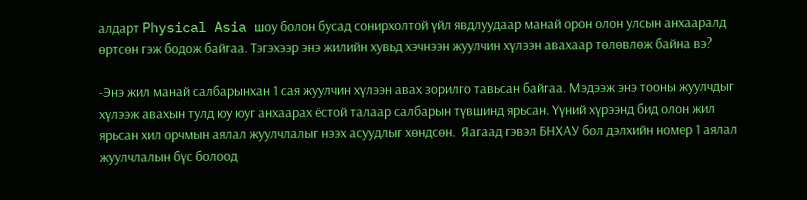алдарт Physical Asia шоу болон бусад сонирхолтой үйл явдлуудаар манай орон олон улсын анхааралд өртсөн гэж бодож байгаа. Тэгэхээр энэ жилийн хувьд хэчнээн жуулчин хүлээн авахаар төлөвлөж байна вэ?

-Энэ жил манай салбарынхан 1 сая жуулчин хүлээн авах зорилго тавьсан байгаа. Мэдээж энэ тооны жуулчдыг хүлээж авахын тулд юу юуг анхаарах ёстой талаар салбарын түвшинд ярьсан. Үүний хүрээнд бид олон жил ярьсан хил орчмын аялал жуулчлалыг нээх асуудлыг хөндсөн.  Яагаад гэвэл БНХАУ бол дэлхийн номер 1 аялал жуулчлалын бүс болоод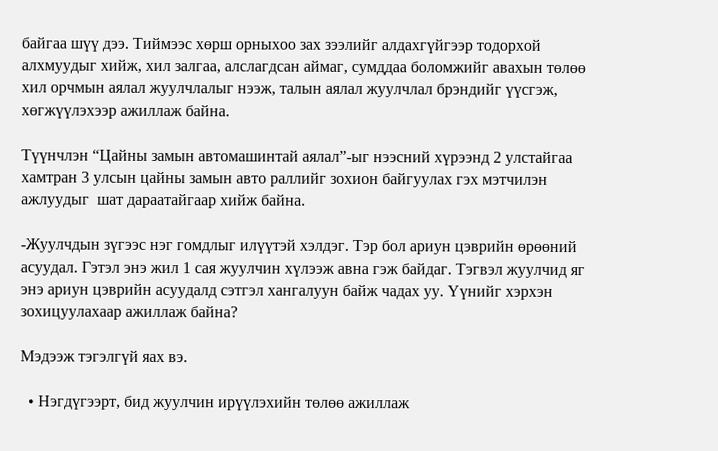байгаа шүү дээ. Тиймээс хөрш орныхоо зах зээлийг алдахгүйгээр тодорхой алхмуудыг хийж, хил залгаа, алслагдсан аймаг, сумддаа боломжийг авахын төлөө хил орчмын аялал жуулчлалыг нээж, талын аялал жуулчлал брэндийг үүсгэж, хөгжүүлэхээр ажиллаж байна.

Түүнчлэн “Цайны замын автомашинтай аялал”-ыг нээсний хүрээнд 2 улстайгаа хамтран 3 улсын цайны замын авто раллийг зохион байгуулах гэх мэтчилэн ажлуудыг  шат дараатайгаар хийж байна.

-Жуулчдын зүгээс нэг гомдлыг илүүтэй хэлдэг. Тэр бол ариун цэврийн өрөөний асуудал. Гэтэл энэ жил 1 сая жуулчин хүлээж авна гэж байдаг. Тэгвэл жуулчид яг энэ ариун цэврийн асуудалд сэтгэл хангалуун байж чадах уу. Үүнийг хэрхэн зохицуулахаар ажиллаж байна?

Мэдээж тэгэлгүй яах вэ.

  • Нэгдүгээрт, бид жуулчин ирүүлэхийн төлөө ажиллаж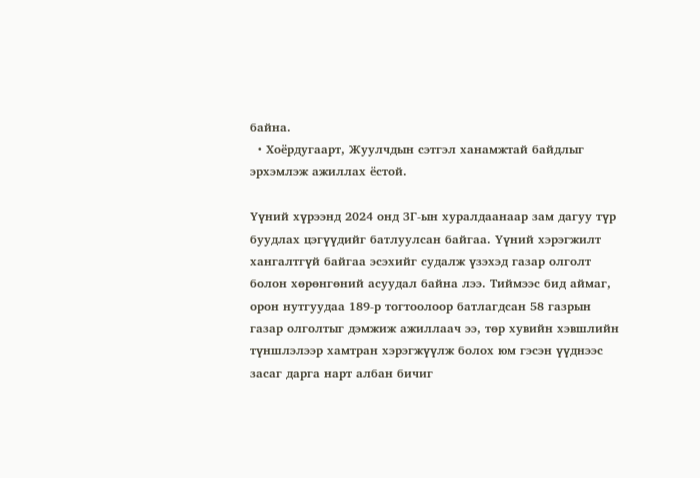байна.
  • Хоёрдугаарт, Жуулчдын сэтгэл ханамжтай байдлыг эрхэмлэж ажиллах ёстой.

Үүний хүрээнд 2024 онд ЗГ-ын хуралдаанаар зам дагуу түр буудлах цэгүүдийг батлуулсан байгаа. Үүний хэрэгжилт хангалтгүй байгаа эсэхийг судалж үзэхэд газар олголт болон хөрөнгөний асуудал байна лээ. Тиймээс бид аймаг, орон нутгуудаа 189-р тогтоолоор батлагдсан 58 газрын газар олголтыг дэмжиж ажиллаач ээ, төр хувийн хэвшлийн түншлэлээр хамтран хэрэгжүүлж болох юм гэсэн үүднээс засаг дарга нарт албан бичиг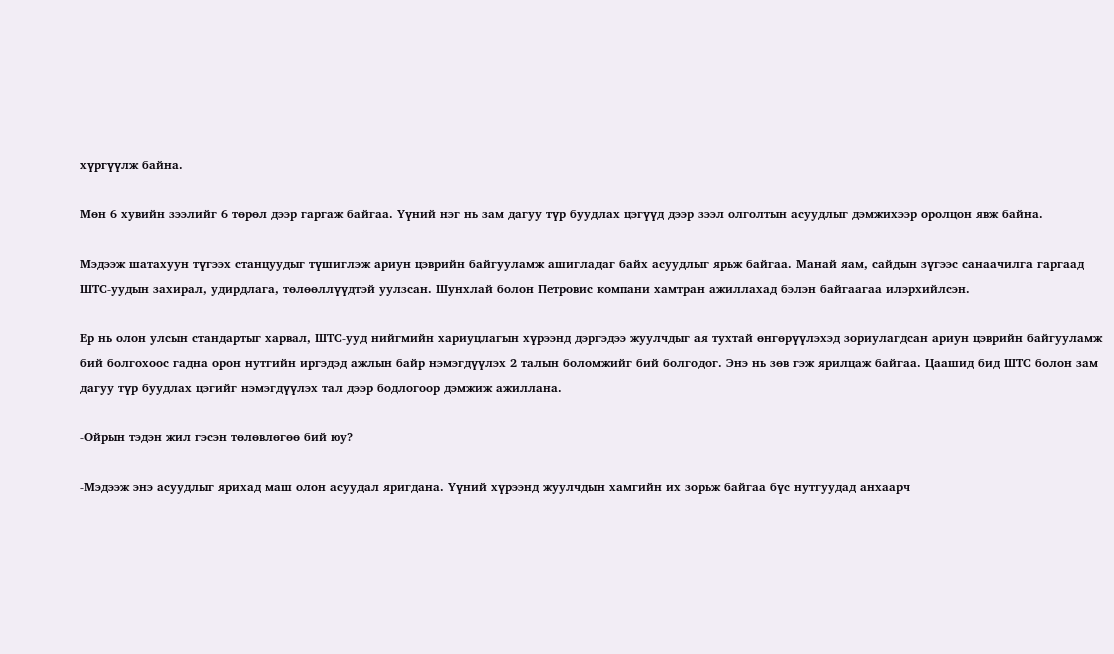хүргүүлж байна.

Мөн 6 хувийн зээлийг 6 төрөл дээр гаргаж байгаа. Үүний нэг нь зам дагуу түр буудлах цэгүүд дээр зээл олголтын асуудлыг дэмжихээр оролцон явж байна.

Мэдээж шатахуун түгээх станцуудыг түшиглэж ариун цэврийн байгууламж ашигладаг байх асуудлыг ярьж байгаа. Манай яам, сайдын зүгээс санаачилга гаргаад ШТС-уудын захирал, удирдлага, төлөөллүүдтэй уулзсан. Шунхлай болон Петровис компани хамтран ажиллахад бэлэн байгаагаа илэрхийлсэн.

Ер нь олон улсын стандартыг харвал, ШТС-ууд нийгмийн хариуцлагын хүрээнд дэргэдээ жуулчдыг ая тухтай өнгөрүүлэхэд зориулагдсан ариун цэврийн байгууламж бий болгохоос гадна орон нутгийн иргэдэд ажлын байр нэмэгдүүлэх 2 талын боломжийг бий болгодог. Энэ нь зөв гэж ярилцаж байгаа. Цаашид бид ШТС болон зам дагуу түр буудлах цэгийг нэмэгдүүлэх тал дээр бодлогоор дэмжиж ажиллана.

-Ойрын тэдэн жил гэсэн төлөвлөгөө бий юу?

-Мэдээж энэ асуудлыг ярихад маш олон асуудал яригдана. Үүний хүрээнд жуулчдын хамгийн их зорьж байгаа бүс нутгуудад анхаарч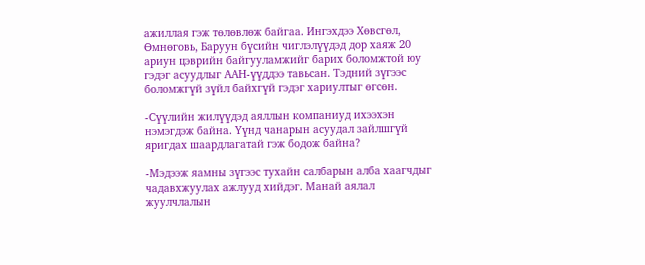ажиллая гэж төлөвлөж байгаа. Ингэхдээ Хөвсгөл, Өмнөговь, Баруун бүсийн чиглэлүүдэд дор хаяж 20 ариун цэврийн байгууламжийг барих боломжтой юу гэдэг асуудлыг ААН-үүддээ тавьсан. Тэдний зүгээс боломжгүй зүйл байхгүй гэдэг хариултыг өгсөн.

-Сүүлийн жилүүдэд аяллын компаниуд ихээхэн нэмэгдэж байна. Үүнд чанарын асуудал зайлшгүй яригдах шаардлагатай гэж бодож байна?

-Мэдээж яамны зүгээс тухайн салбарын алба хаагчдыг чадавхжуулах ажлууд хийдэг. Манай аялал жуулчлалын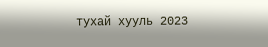тухай хууль 2023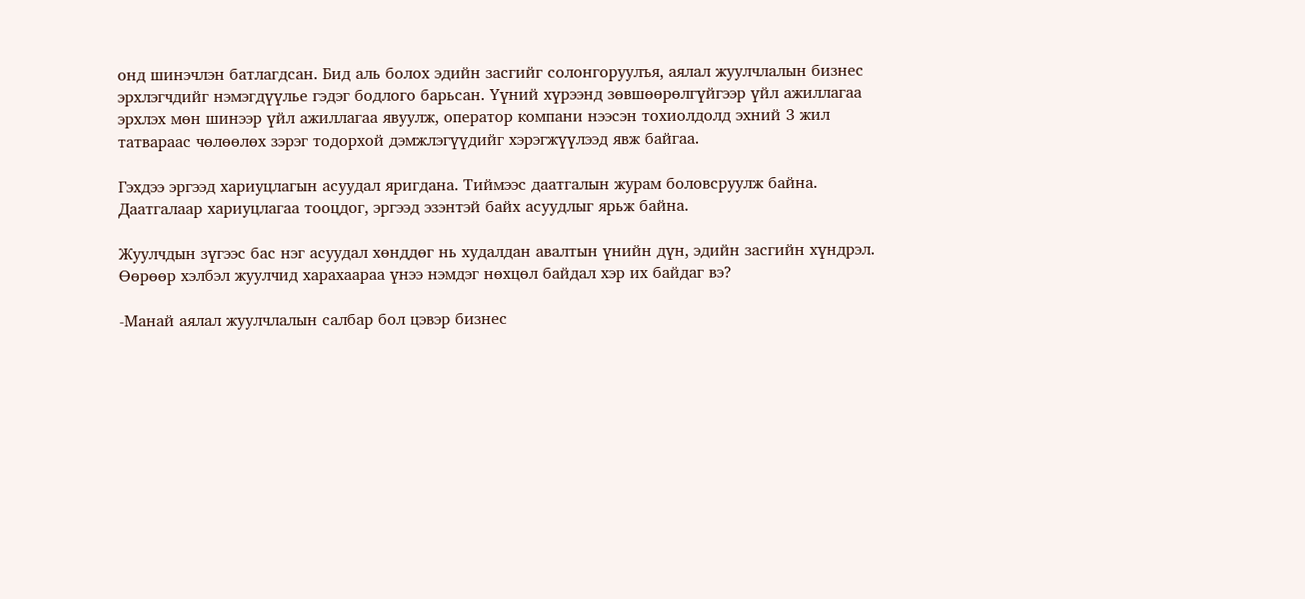онд шинэчлэн батлагдсан. Бид аль болох эдийн засгийг солонгоруулъя, аялал жуулчлалын бизнес эрхлэгчдийг нэмэгдүүлье гэдэг бодлого барьсан. Үүний хүрээнд зөвшөөрөлгүйгээр үйл ажиллагаа эрхлэх мөн шинээр үйл ажиллагаа явуулж, оператор компани нээсэн тохиолдолд эхний 3 жил татвараас чөлөөлөх зэрэг тодорхой дэмжлэгүүдийг хэрэгжүүлээд явж байгаа.

Гэхдээ эргээд хариуцлагын асуудал яригдана. Тиймээс даатгалын журам боловсруулж байна. Даатгалаар хариуцлагаа тооцдог, эргээд эзэнтэй байх асуудлыг ярьж байна.

Жуулчдын зүгээс бас нэг асуудал хөнддөг нь худалдан авалтын үнийн дүн, эдийн засгийн хүндрэл. Өөрөөр хэлбэл жуулчид харахаараа үнээ нэмдэг нөхцөл байдал хэр их байдаг вэ?

-Манай аялал жуулчлалын салбар бол цэвэр бизнес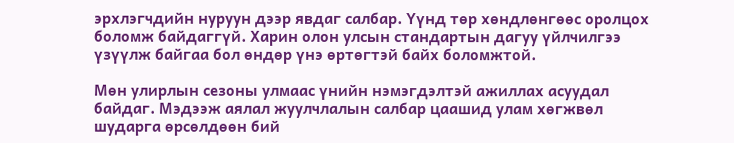эрхлэгчдийн нуруун дээр явдаг салбар. Үүнд төр хөндлөнгөөс оролцох боломж байдаггүй. Харин олон улсын стандартын дагуу үйлчилгээ үзүүлж байгаа бол өндөр үнэ өртөгтэй байх боломжтой.

Мөн улирлын сезоны улмаас үнийн нэмэгдэлтэй ажиллах асуудал байдаг. Мэдээж аялал жуулчлалын салбар цаашид улам хөгжвөл шударга өрсөлдөөн бий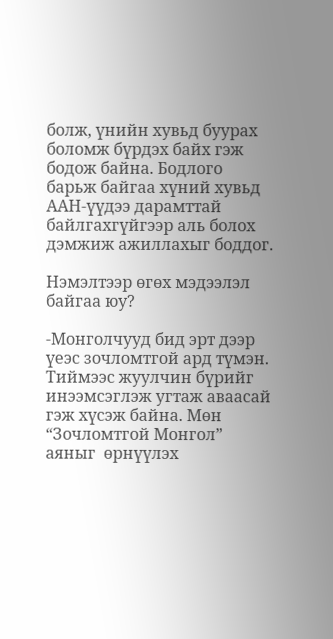болж, үнийн хувьд буурах боломж бүрдэх байх гэж бодож байна. Бодлого барьж байгаа хүний хувьд ААН-үүдээ дарамттай байлгахгүйгээр аль болох дэмжиж ажиллахыг боддог.

Нэмэлтээр өгөх мэдээлэл байгаа юу?

-Монголчууд бид эрт дээр үеэс зочломтгой ард түмэн. Тиймээс жуулчин бүрийг инээмсэглэж угтаж аваасай гэж хүсэж байна. Мөн “Зочломтгой Монгол” аяныг  өрнүүлэх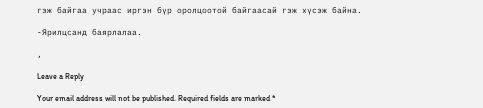гэж байгаа учраас иргэн бүр оролцоотой байгаасай гэж хүсэж байна.

-Ярилцсанд баярлалаа.

,

Leave a Reply

Your email address will not be published. Required fields are marked *